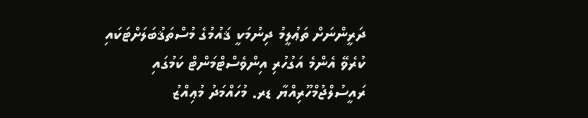ދަރީންނަށް ތަޢުލީމު ދިނުމަކީ ޤައުމުގެ މުސްތަޤުބަލަށްޓަކައި ކުރެވޭ އެންމެ އަގުހުރި އިންވެސްޓްމަންޓް ކަމުގައި ރައީސުލްޖުމްހޫރިއްޔާ ޑރ. މުހައްމަދު މުޢިއްޒު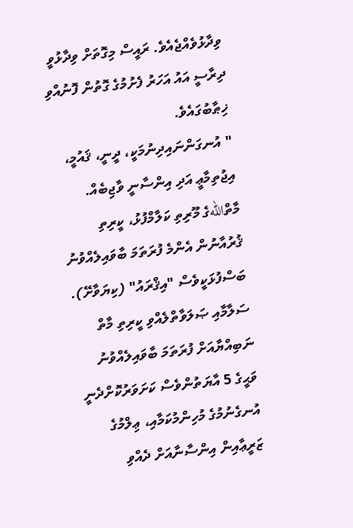ވިދާޅުވެއްޖެއެވެ. ރައީސް މިގޮތަށް ވިދާޅުވީ ދިރާސީ އައު އަހަރު ފެށުމުގެ ގޮތުން ފޮނުއްވި ޚިޠާބުގައެވެ.
" އުނގަންނައިދިނުމަކީ، ދީނީ، ޤައުމީ، އިޖުތިމާޢީ އަދި އިންސާނީ ވާޖިބެއް. މާތްاللهގެ މޫރިތި ކަލާމްފުޅު، ކީރިތި ޤުރުއާނުން އެންމެ ފުރަތަމަ ބާވައިލެއްވުނު ބަސްފުޅަކީވެސް "އިޤްރައު" (ކިޔަވާށޭ). ސަލާމާއި ޞަލަވާތްލެއްވި ކީރިތި މާތް ނަބިއްޔާއަށް ފުރަތަމަ ބާވައިލެއްވުނު ވަޙީގެ 5 އާޔަތުންވެސް ކަށަވަރުކޮށްދެނީ އުނގެނުމުގެ މުހިންމުކަމާއި، ޢިލްމުގެ ޒަރީޢާއިން އިންސާނާއަށް ދެއްވި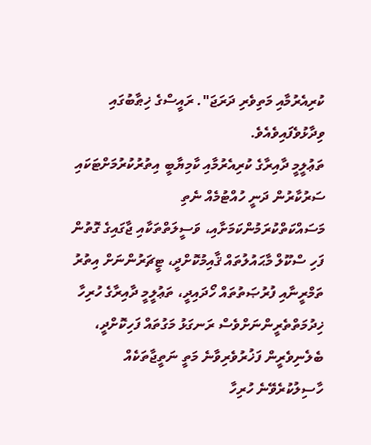ކުރިއެރުމާއި މަތިވެރި ދަރަޖަ". ރައީސްގެ ޚިޠާބުގައި ވިދާޅުވެފައިވެއެވެ.
ތަޢުލީމީ ދާއިރާގެ ކުރިއެރުމާއި ކާމިޔާބީ އިތުރުކުރުމަށްޓަކައި ސަރުކާރުން ދަނީ ހުއްޓުމެއް ނެތި މަސައްކަތްކުރަމުންކަމަށާއި، ވަސީލަތްތަކާއި ޖާގައިގެ ގޮތުން ފަހި ސްކޫލް މާޙައުލުތައް ޤާއިމުކޮށްދީ، ޓީޗަރުންނަށް އިތުރު ތަމްރީނާއި ފުރުޞަތުތައް ހޯދައިދީ، ތަޢުލީމީ ދާއިރާގެ ހުރިހާ ޚިދުމަތްތެރީންނަށްވެސް ރަނގަޅު މަގުތައް ފަހިކޮށްދީ، ބެލެނިވެރީން ފަޚުރުވެރިވާނެ މަތީ ނަތީޖާތަކެއް ހާސިލުކުރެވޭނެ ހުރިހާ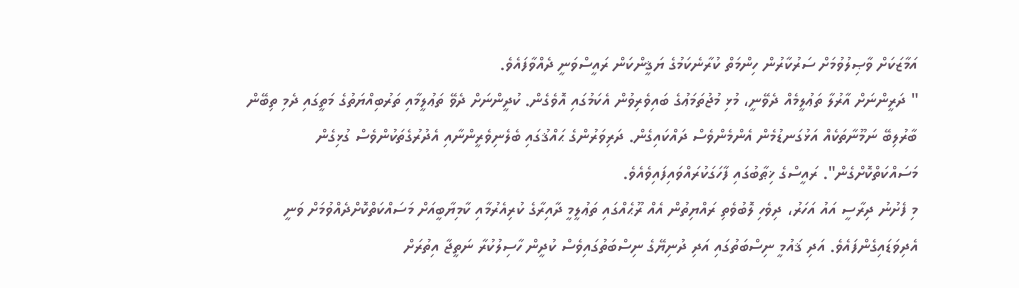އަމާޒަކަށް ވާޞިލުވުމަށް ސަރުކާރުން ހިންމަތް ކުރާނެކަމުގެ ޔަޤީންކަން ރައީސްވަނީ ދެއްވާފައެވެ.
" ދަރީންނަށް އާރުލާ ތަޢުލީމެއް ދެވޭނީ، މުޅި މުޖުތަމަޢުގެ ބައިވެރިވުން އެކަމުގައި އޮވެގެން. ކުދީންނަށް ދެވޭ ތަޢުލީމާއި ތަރުބިއްޔަތުގެ މަތީގައި ދެމި ތިބޭން ބާރުލިބޭ ނަމޫނާތަކެއް އަޅުގަނޑުމެން އެންމެންވެސް ދައްކައިގެން. ދަރިވަރުންގެ ޙައްޤުގައި ބެލެނިވެރީންނާއި އެދުރުގެތަކުންވެސް ގުޅިގެން މަސައްކަތްކޮށްގެން". ރައީސްގެ ޚިޠާބުގައި ފާހަގަކުރައްވައިފައިވެއެވެ.
މި ފެށުނު ދިރާސީ އައު އަހަރު، ދިވެހި ލޮބުވެތި ރައްޔިތުން އެއް ރޫޙެއްގައި ތަޢުލީމީ ދާއިރާގެ ކުރިއެރުމާއި ކާމިޔާބީއަށް މަސައްކަތްކޮށްދެއްވުމަށް ވަނީ އެދިވަޑައިގެންފައެވެ. އަދި ޤައުމީ ނިސްބަތުގައި އަދި ދުނިޔޭގެ ނިސްބަތުގައިވެސް ކުދީން ހާސިލުކުރާ ނަތީޖާ އިތުރަށް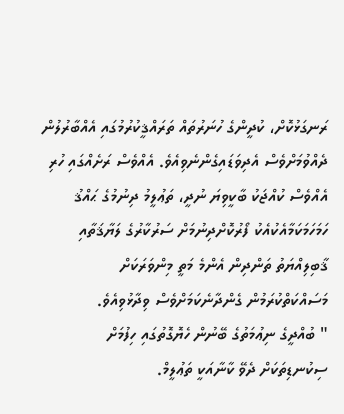ރަނގަޅުކޮށް، ކުދީންގެ ހުނަރުތައް ތަރައްޤީކުރުމުގައި އެއްބާރުލުން ދެއްވުމަށްވެސް އެދިވަޑައިގެންނެވިއެވެ. އެއްވެސް ރަށެއްގައި ހުރި އެއްވެސް ކުއްޖަކު ބާކީވިޔަ ނުދީ، ތަޢުލީމު ދިނުމުގެ ޙައްޤު ހަމަހަމަކަމާއެކުއެކު ފޯރުކޮށްދިނުމަށް ސަރުކާރުގެ ލަޔާޤަތާއި ޤާބިލިއްޔަތު ތަންދިން އެންމެ މަތީ މިންވަރަކަށް މަސައްކަތްކުރަމުން ގެންދާނެކަމަށްވެސް ވިދާޅުވިއެވެ.
" ބުއްދީގެ ނިޢުމަތުގެ ބޭނުން ހެޔޮގޮތުގައި ހިފުމަށް ސިކުނޑިތަކަށް ދެވޭ ކާނާއަކީ ތަޢުލީމް.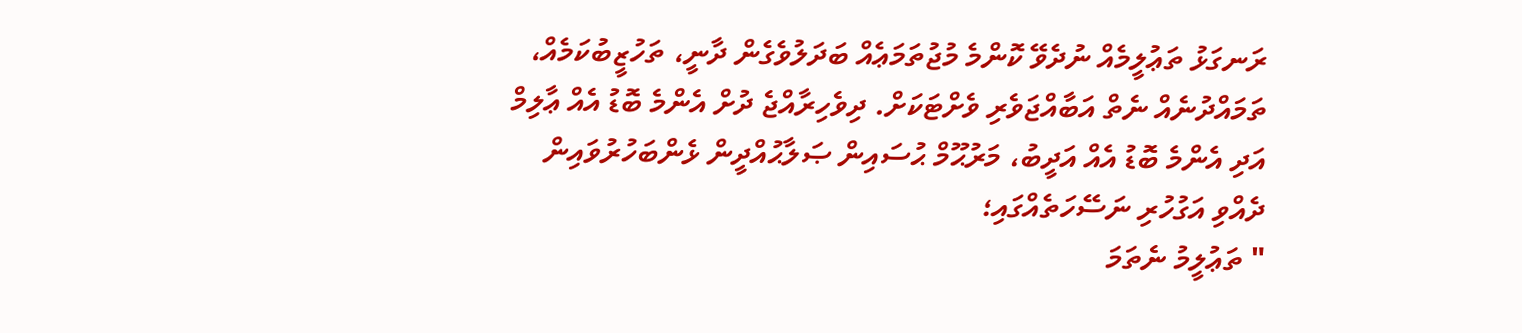ރަނގަޅު ތަޢުލީމެއް ނުދެވޭ ކޮންމެ މުޖުތަމަޢެއް ބަދަލުވެގެން ދާނީ، ތަހުޒީބުކަމެއް، ތަމައްދުނެއް ނެތް އަބާއްޖަވެރި ވެށްޓަކަށް. ދިވެހިރާއްޖެ ދުށް އެންމެ ބޮޑު އެއް ޢާލިމް އަދި އެންމެ ބޮޑު އެއް އަދީބު، މަރުޙޫމް ޙުސައިން ޞަލާޙުއްދީން ޅެންބަހުރުވައިން ދެއްވި އަގުހުރި ނަސޭހަތެއްގައި؛
" ތަޢުލީމު ނެތަމަ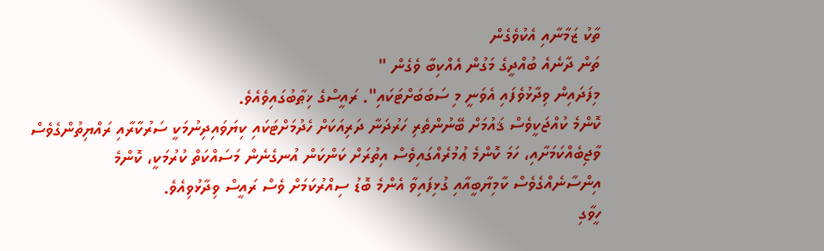ތާކު ޒަމާނާއި އެކުވެގެން
ތަން ދާނެއެ ބުއްދީގެ މަގުން އެއްކިބާ ވެގެން "
މިފަދައިން ވިދާޅުވެފައި އެވަނީ މި ސަބަބަށްޓަކައި". ރައީސްގެ ޚިޠާބުގައިވެއެވެ.
ކޮންމެ ކުއްޖަކީވެސް ޤައުމަށް ބޭނުންތެރި ހަރުދަނާ ދަރިއަކަށް ހެދުމަށްޓަކައި ކިޔަވައިދިނުމަކީ ސަރުކާރާއި ރައްޔިތުންގެވެސް ވާޖިބެއްކަމަށާއި، ހަމަ ކޮންމެ ޢުމުރެއްގައިވެސް އިތުރަށް ކަންކަން އުނގެނެން މަސައްކަތް ކުރުމަކީ، ކޮންމެ އިންސާނެއްގެވެސް ކާމިޔާބީއާއި ގުޅިފައިވާ އެންމެ ބޮޑު ސިއްރުކަމަށް ވެސް ރައީސް ވިދާޅުވިއެވެ.
ހީވާގި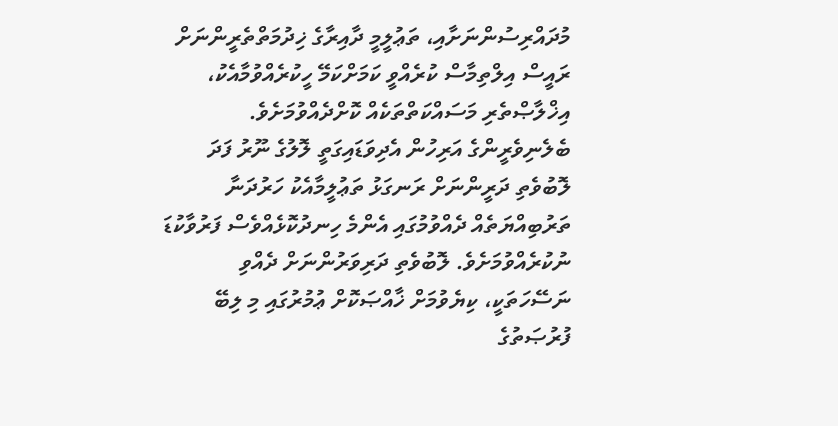މުދައްރިސުންނަށާއި، ތަޢުލީމީ ދާއިރާގެ ޚިދުމަތްތެރީންނަށް ރައީސް އިލްތިމާސް ކުރެއްވީ ކަމަށްކަމޭ ހީކުރެއްވުމާއެކު، އިޚްލާޞްތެރި މަސައްކަތްތަކެއް ކޮށްދެއްވުމަށެވެ. ބެލެނިވެރީންގެ އަރިހުން އެދިވަޑައިގަތީ ލޮލުގެ ނޫރު ފަދަ ލޮބުވެތި ދަރީންނަށް ރަނގަޅު ތަޢުލީމާއެކު ހަރުދަނާ ތަރުބިއްޔަތެއް ދެއްވުމުގައި އެންމެ ހިނދުކޮޅެއްވެސް ފަރުވާކުޑަ ނުކުރެއްވުމަށެވެ. ލޮބުވެތި ދަރިވަރުންނަށް ދެއްވި ނަސޭހަތަކީ، ކިޔެވުމަށް ޚާއްޞަކޮށް ޢުމުރުގައި މި ލިބޭ ފުރުޞަތުގެ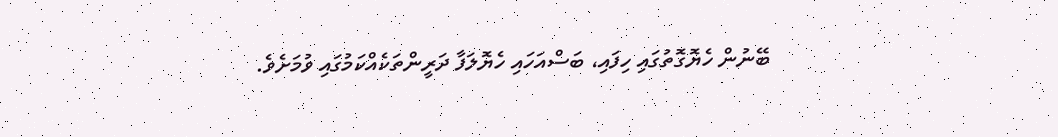ބޭނުން ހެޔޮގޮތުގައި ހިފައި، ބަސްއަހައި ހެޔޮލަފާ ދަރީންތަކެއްކަމުގައި ވުމަށެވެ.